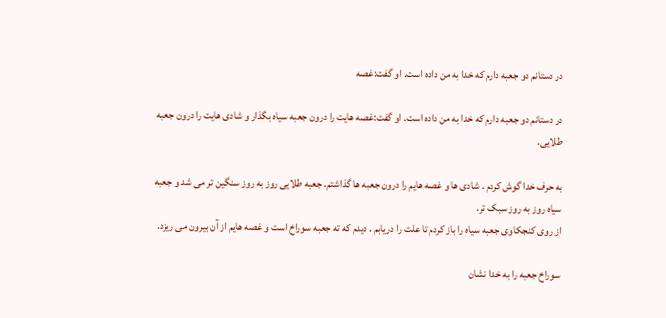در دستانم دو جعبه دارم که خدا به من داده است. او گفت:غصه

در دستانم دو جعبه دارم که خدا به من داده است. او گفت:غصه هایت را درون جعبه سیاه بگذار و شادی هایت را درون جعبه طلایی.

به حرف خدا گوش کردم . شادی ها و غصه هایم را درون جعبه ها گذاشتم. جعبه طلایی روز به روز سنگین تر می شد و جعبه سیاه روز به روز سبک تر.
از روی کنجکاوی جعبه سیاه را باز کردم تا علت را دریابم . دیدم که ته جعبه سوراخ است و غصه هایم از آن بیرون می ریزد.

سوراخ جعبه را به خدا نشان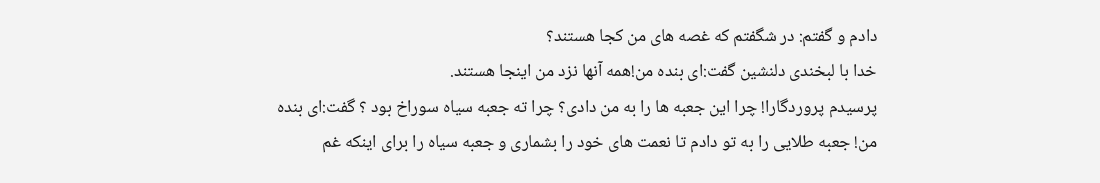دادم و گفتم: در شگفتم که غصه های من کجا هستند؟
خدا با لبخندی دلنشین گفت:ای بنده من!همه آنها نزد من اینجا هستند.
پرسیدم پروردگارا! چرا این جعبه ها را به من دادی؟ چرا ته جعبه سیاه سوراخ بود ؟ گفت:ای بنده من! جعبه طلایی را به تو دادم تا نعمت های خود را بشماری و جعبه سیاه را برای اینکه غم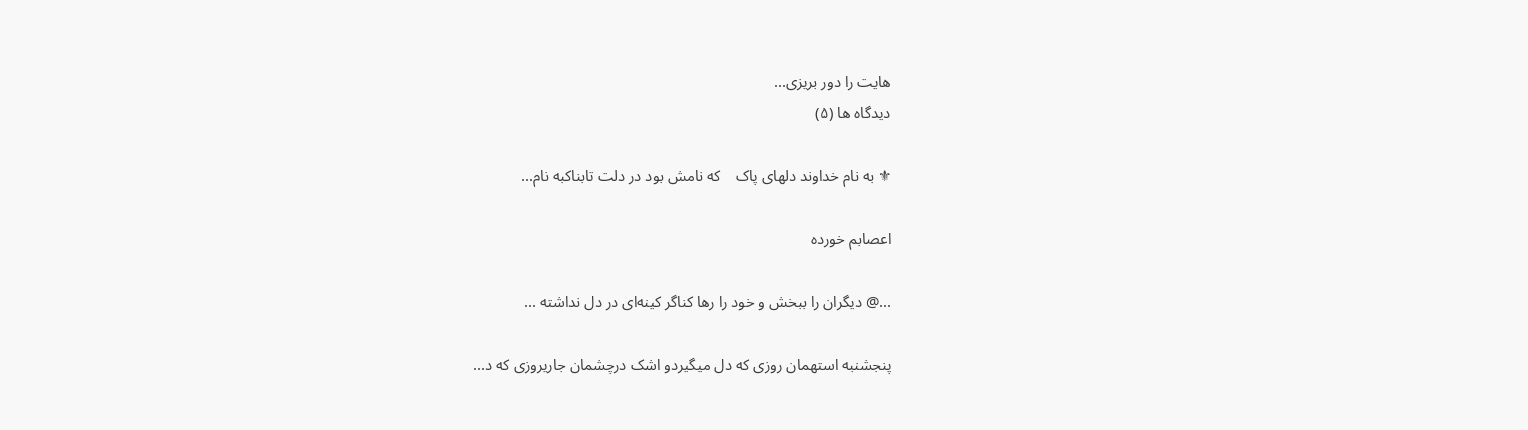هایت را دور بریزی...
دیدگاه ها (۵)

⚜ به نام خداوند دلهای پاک    که نامش بود در دلت تابناکبه نام...

اعصابم خورده

...@ دیگران را ببخش و خود را رها کناگر کینه‌ای در دل نداشته ...

پنجشنبه استهمان روزی که دل میگیردو اشک درچشمان جاریروزی که د...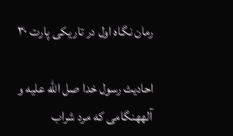رمان نگاه اول در تاریکی پارت ۳۰

احادیث رسول خدا صل الله علیه و آلههنگامی که مرد شراب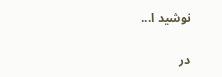نوشید ا...

در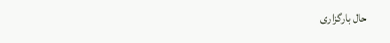حال بارگزاری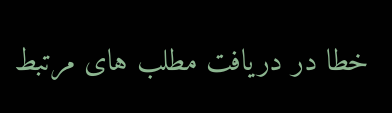خطا در دریافت مطلب های مرتبط